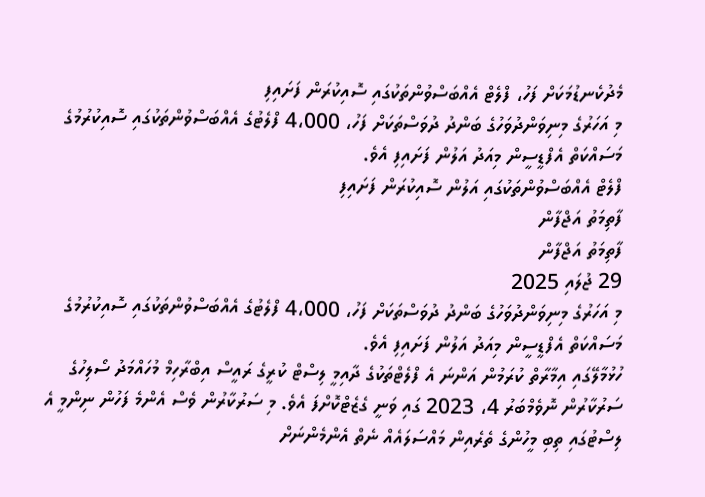މެދުކެނޑުމަކަށް ފަހު، ފްލެޓް އެއްބަސްވުންތަކުގައި ސޮއިކުރަން ފަށައިފި
މި އަހަރުގެ މިނިވަންދުވަހުގެ ބަންދު ދުވަސްތަކަށް ފަހު، 4،000 ފްލެޓުގެ އެއްބަސްވުންތަކުގައި ސޮއިކުރުމުގެ މަސައްކަތް އެފްޑީސީން މިއަދު އަލުން ފަށައިފި އެވެ.
ފްލެޓް އެއްބަސްވުންތަކުގައި އަލުން ސޮއިކުރަން ފަށައިފި
ފާތިމަތު އަޖްފާން
ފާތިމަތު އަޖްފާން
29 ޖުލައި 2025
މި އަހަރުގެ މިނިވަންދުވަހުގެ ބަންދު ދުވަސްތަކަށް ފަހު، 4،000 ފްލެޓުގެ އެއްބަސްވުންތަކުގައި ސޮއިކުރުމުގެ މަސައްކަތް އެފްޑީސީން މިއަދު އަލުން ފަށައިފި އެވެ.
ހުޅުމާލޭގައި އިމާރާތް ކުރަމުން އަންނަ އެ ފްލެޓްތަކުގެ ދާއިމީ ލިސްޓް ކުރީގެ ރައީސް އިބްރާހިމް މުހައްމަދު ސޯލިހުގެ ސަރުކާރުން ނޮވެމްބަރު 4، 2023 ގައި ވަނީ ގެޒެޓްކޮށްފަ އެވެ. މި ސަރުކާރުން ވެސް އެންމެ ފަހުން ނިންމީ އެ ލިސްޓުގައި ތިބި މީހުންގެ ތެރެއިން މައްސަލައެއް ނެތް އެންމެންނަށް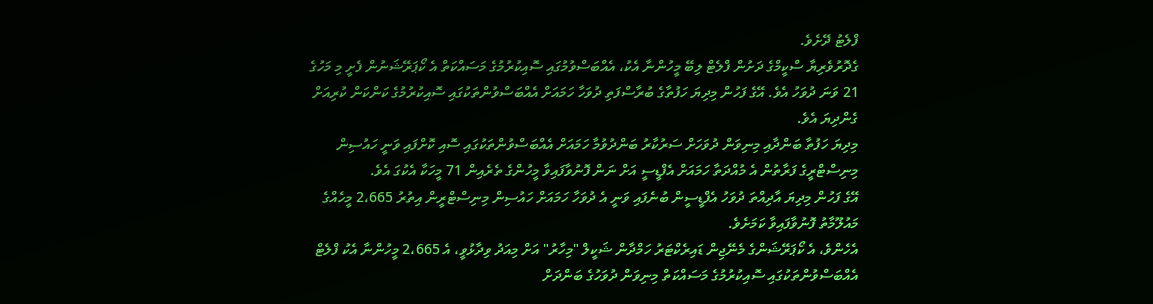ފްލެޓު ދޭށެވެ.
ގެދޮރުވެރިޔާ ސްކީމްގެ ދަށުން ފްލެޓް ލިބޭ މީހުންނާ އެކު، އެއްބަސްވުމުގައި ސޮއިކުރުމުގެ މަސައްކަތް އެ ކޯޕަރޭޝަނުން ފެށީ މި މަހުގެ 21 ވަނަ ދުވަހު އެވެ. އޭގެ ފަހުން މިދިޔަ ހަފުތާގެ ބުރާސްފަތި ދުވަހާ ހަމައަށް އެއްބަސްވުންތަކުގައި ސޮއިކުރުމުގެ ކަންކަން ކުރިއަށް ގެންދިޔަ އެވެ.
މިދިޔަ ހަފުތާ ބަންދާއި މިނިވަން ދުވަހަށް ސަރުކާރު ބަންދުވުމާ ހަމައަށް އެއްބަސްވުންތަކުގައި ސޮއި ކޮށްފައި ވަނީ ހައުސިން މިނިސްޓްރީގެ ފަރާތުން އެ މުއްދަތާ ހަމައަށް އެފްޑީސީ އަށް ނަން ފޮނުވާފައިވާ މީހުންގެ ތެރެއިން 71 މީހަކާ އެކުގަ އެވެ.
އޭގެ ފަހުން މިދިޔަ އާދިއްތަ ދުވަހު އެފްޑީސީން ބުނެފައި ވަނީ އެ ދުވަހާ ހަމައަށް ހައުސިން މިނިސްޓްރީން އިތުރު 2،665 މީހެއްގެ މައުލޫމާތު ފޮނުވާފައިވާ ކަމަށެވެ.
އެހެންވެ، އެ ކޯޕަރޭޝަންގެ މެނޭޖިން ޑައިރެކްޓަރު ހަމްދާން ޝަކީލް "މިހާރު" އަށް މިއަދު ވިދާޅުވީ، އެ 2،665 މީހުންނާ އެކު ފްލެޓް އެއްބަސްވުންތަކުގައި ސޮއިކުރުމުގެ މަސައްކަތް މިނިވަން ދުވަހުގެ ބަންދަށް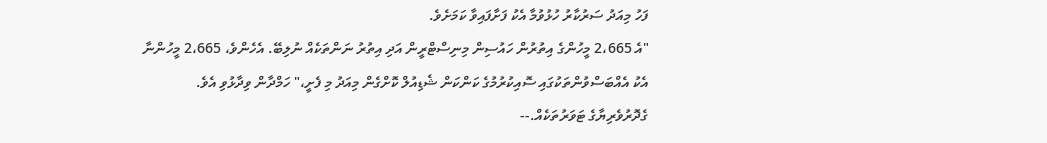ފަހު މިއަދު ސަރުކާރު ހުޅުވުމާ އެކު ފަށާފައިވާ ކަމަށެވެ.
"އެ 2،665 މީހުންގެ އިތުރުން ހައުސިން މިނިސްޓްރީން އަދި އިތުރު ނަންތަކެއް ނުލިބޭ. އެހެންވެ، 2،665 މީހުންނާ އެކު އެއްބަސްވުންތަކުގައި ސޮއިކުރުމުގެ ކަންކަން ޝެޑިއުލް ކޮށްގެން މިއަދު މި ފެށީ،" ހަމްދާން ވިދާޅުވި އެވެ.
ގެދޮރުވެރިޔާގެ ޓަވަރުތަކެއް.--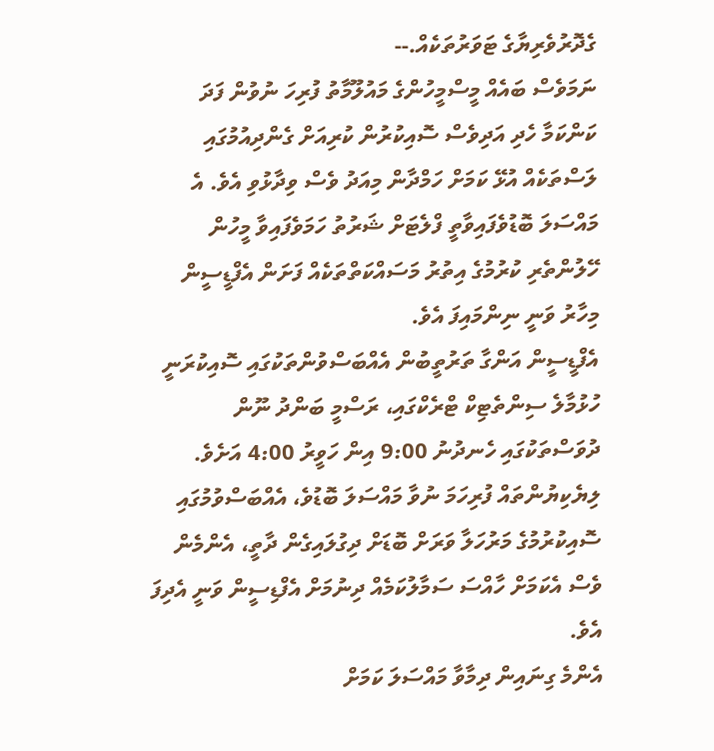ގެދޮރުވެރިޔާގެ ޓަވަރުތަކެއް.--
ނަމަވެސް ބައެއް މީސްމީހުންގެ މައުލޫމާތު ފުރިހަ ނުވުން ފަދަ ކަންކަމާ ހެދި އަދިވެސް ސޮއިކުރުން ކުރިއަށް ގެންދިއުމުގައި ލަސްތަކެއް އުޅޭ ކަމަށް ހަމްދާން މިއަދު ވެސް ވިދާޅުވި އެވެ. އެ މައްސަލަ ބޮޑުވެފައިވާތީ ފްލެޓަށް ޝަރުތު ހަމަވެފައިވާ މީހުން ހޭލުންތެރި ކުރުމުގެ އިތުރު މަސައްކަތްތަކެއް ފަށަން އެފްޑީސީން މިހާރު ވަނީ ނިންމައިފަ އެވެ.
އެފްޑީސީން އަންގާ ތަރުތީބުން އެއްބަސްވުންތަކުގައި ސޮއިކުރަނީ ހުޅުމާލެ ސިންތެޓިކް ޓްރެކްގައި، ރަސްމީ ބަންދު ނޫން ދުވަސްތަކުގައި ހެނދުނު 9:00 އިން ހަވީރު 4:00 އަށެވެ.
ލިޔެކިޔުންތައް ފުރިހަމަ ނުވާ މައްސަލަ ބޮޑުވެ، އެއްބަސްވުމުގައި ސޮއިކުރުމުގެ މަރުހަލާ ވަރަށް ބޮޑަށް ދިގުލައިގެން ދާތީ، އެންމެން ވެސް އެކަމަށް ހާއްސަ ސަމާލުކަމެއް ދިނުމަށް އެފްޑިސީން ވަނީ އެދިފަ އެވެ.
އެންމެ ގިނައިން ދިމާވާ މައްސަލަ ކަމަށް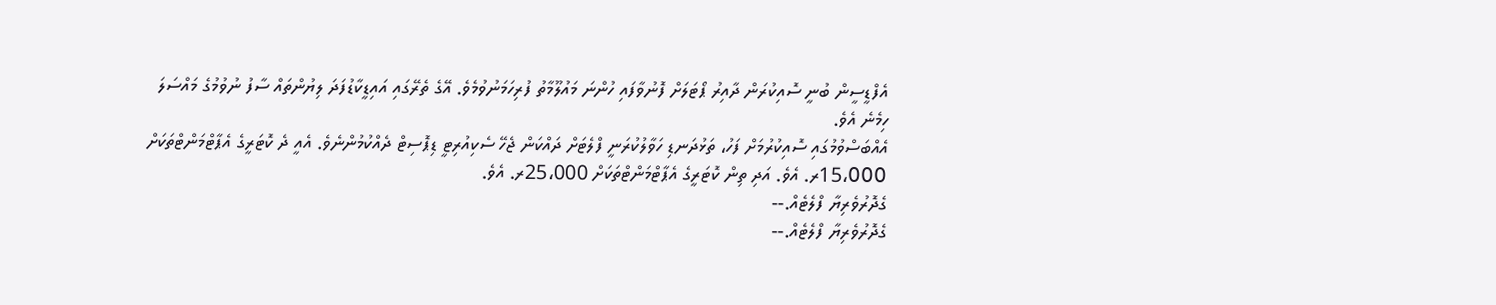އެފްޑީސީން ބުނީ ސޮއިކުރަން ދާއިރު ޕޯޓަލަށް ފޮނުވާފައި ހުންނަ މައުލޫމާތު ފުރިހަމަނުވުމެވެ. އޭގެ ތެރޭގައި އައިޑީކާޑުފަދަ ލިޔުންތައް ސާފު ނުވުމުގެ މައްސަލަ ހިމެނެ އެވެ.
އެއްބަސްވުމުގައި ސޮއިކުރުމަށް ފަހު، ތަޅުދަނޑި ހަވާލުކުރަނީ ފްލެޓަށް ދައްކަން ޖެހޭ ސެކިއުރިޓީ ޑިޕޮސިޓް ދެއްކުމުންނެވެ. އެއީ ދެ ކޮޓަރީގެ އެޕާޓްމަންޓްތަކަށް 15،000ރ. އެވެ. އަދި ތިން ކޮޓަރީގެ އެޕާޓްމަންޓްތަކަށް 25،000ރ. އެވެ.
ގެދޮރުވެރިޔާ ފްލެޓެއް.--
ގެދޮރުވެރިޔާ ފްލެޓެއް.--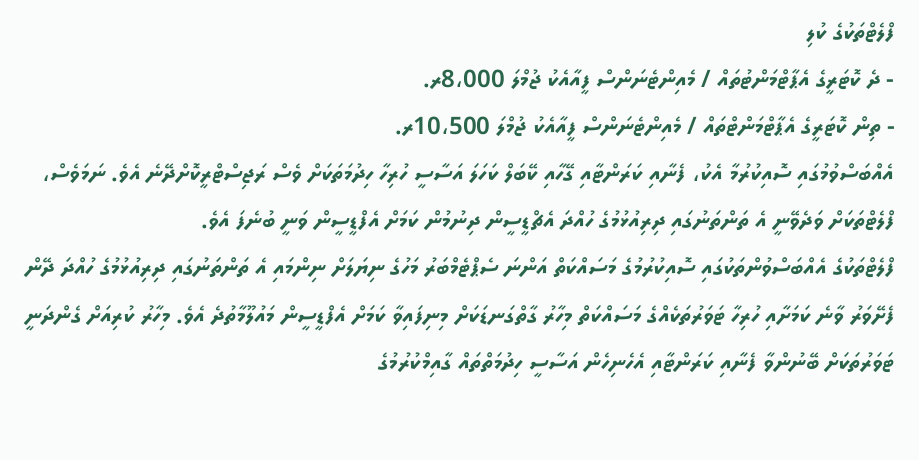ފްލެޓްތަކުގެ ކުލި
- ދެ ކޮޓަރީގެ އެޕާޓްމަންޓުތައް / މެއިންޓެނަންސް ފީއާއެކު ޖުމްލަ 8،000ރ.
- ތިން ކޮޓަރީގެ އެޕާޓްމަންޓްތައް / މެއިންޓެނަންސް ފީއާއެކު ޖުމްލަ 10،500ރ.
އެއްބަސްވުމުގައި ސޮއިކުރުމާ އެކު، ފެނާއި ކަރަންޓާއި ގޭހާއި ކޭބަލް ކަހަލަ އަސާސީ ހުރިހާ ހިދުމަތަކަށް ވެސް ރަޖިސްޓްރީކޮށްދޭނެ އެވެ. ނަމަވެސް، ފްލެޓްތަކަށް ވަދެވޭނީ އެ ތަންތަނުގައި ދިރިއުޅުމުގެ ހުއްދަ އެޗްޑީސީން ދިނުމުން ކަމަށް އެފްޑީސީން ވަނީ ބުނެފަ އެވެ.
ފްލެޓްތަކުގެ އެއްބަސްވުންތަކުގައި ސޮއިކުރުމުގެ މަސައްކަތް އަންނަ ސެޕްޓެމްބަރު މަހުގެ ނިޔަލަށް ނިންމައި އެ ތަންތަނުގައި ދިރިއުޅުމުގެ ހުއްދަ ދޭން ފެށޭވަރު ވާނެ ކަމަށާއި ހުރިހާ ޓަވަރުތަކެއްގެ މަސައްކަތް މިހާރު ގާތްގަނޑަކަށް މިނިފައިވާ ކަމަށް އެފްޑީސީން މައުލޫމާތުދެ އެވެ. މިހާރު ކުރިއަށް ގެންދަނީ ޓަވަރުތަކަށް ބޭނުންވާ ފެނާއި ކަރަންޓާއި އެހެނިހެން އަސާސީ ހިދުމަތްތައް ގާއިމްކުރުމުގެ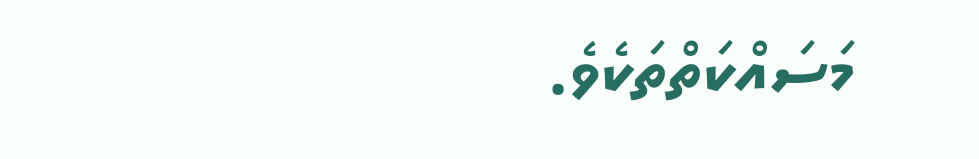މަސައްކަތްތަކެވެ.